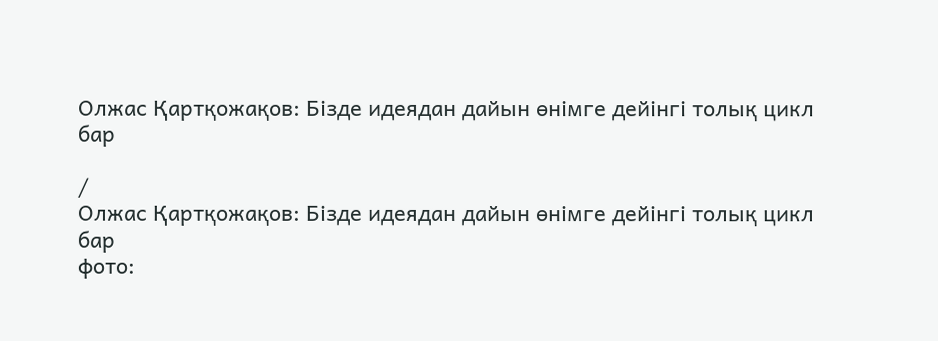Олжас Қартқожақов: Бізде идеядан дайын өнімге дейінгі толық цикл бар

/
Олжас Қартқожақов: Бізде идеядан дайын өнімге дейінгі толық цикл бар
фото: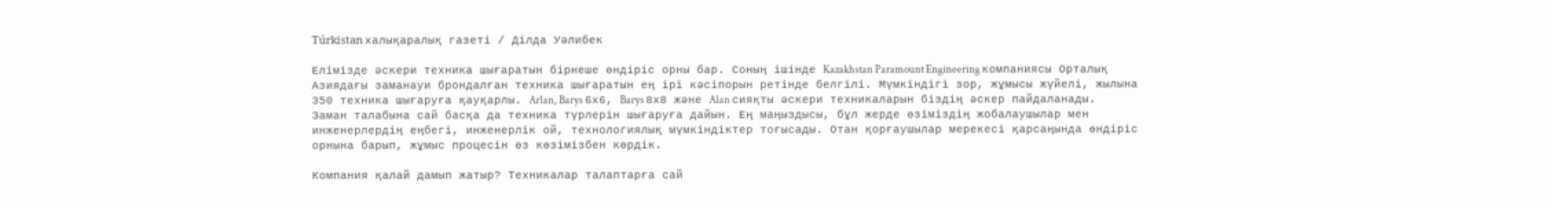Túrkistan халықаралық газеті / Ділда Уәлибек

Елімізде әскери техника шығаратын бірнеше өндіріс орны бар. Соның ішінде Kazakhstan Paramount Engineering компаниясы Орталық Азиядағы заманауи брондалған техника шығаратын ең ірі кәсіпорын ретінде белгілі. Мүмкіндігі зор, жұмысы жүйелі, жылына 350 техника шығаруға қауқарлы. Arlan, Barys 6х6, Barys 8х8 және Alan сияқты әскери техникаларын біздің әскер пайдаланады. Заман талабына сай басқа да техника түрлерін шығаруға дайын. Ең маңыздысы, бұл жерде өзіміздің жобалаушылар мен инженерлердің еңбегі, инженерлік ой, технологиялық мүмкіндіктер тоғысады. Отан қорғаушылар мерекесі қарсаңында өндіріс орнына барып, жұмыс процесін өз көзімізбен көрдік.

Компания қалай дамып жатыр? Техникалар талаптарға сай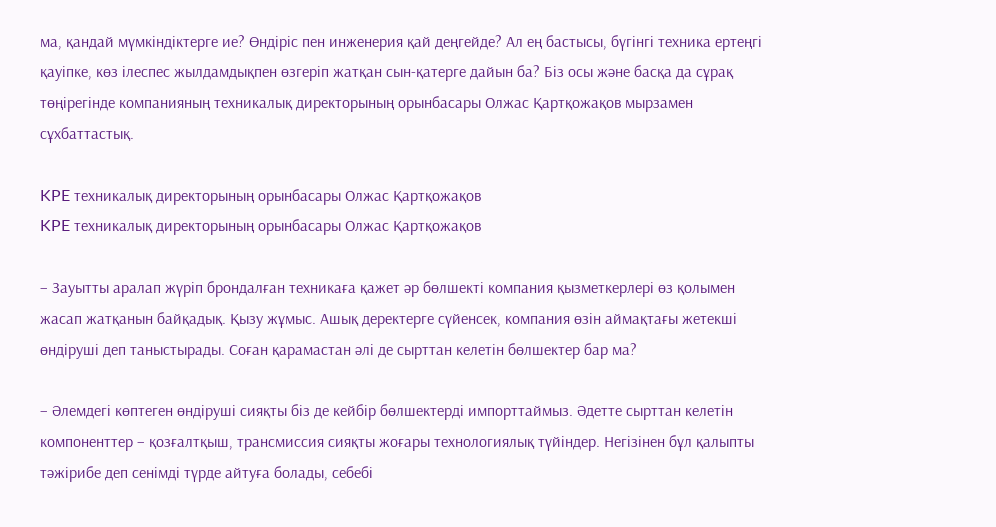ма, қандай мүмкіндіктерге ие? Өндіріс пен инженерия қай деңгейде? Ал ең бастысы, бүгінгі техника ертеңгі қауіпке, көз ілеспес жылдамдықпен өзгеріп жатқан сын-қатерге дайын ба? Біз осы және басқа да сұрақ төңірегінде компанияның техникалық директорының орынбасары Олжас Қартқожақов мырзамен сұхбаттастық.

KPE техникалық директорының орынбасары Олжас Қартқожақов
KPE техникалық директорының орынбасары Олжас Қартқожақов

– Зауытты аралап жүріп брондалған техникаға қажет әр бөлшекті компания қызметкерлері өз қолымен жасап жатқанын байқадық. Қызу жұмыс. Ашық деректерге сүйенсек, компания өзін аймақтағы жетекші өндіруші деп таныстырады. Соған қарамастан әлі де сырттан келетін бөлшектер бар ма?

– Әлемдегі көптеген өндіруші сияқты біз де кейбір бөлшектерді импорттаймыз. Әдетте сырттан келетін компоненттер – қозғалтқыш, трансмиссия сияқты жоғары технологиялық түйіндер. Негізінен бұл қалыпты тәжірибе деп сенімді түрде айтуға болады, себебі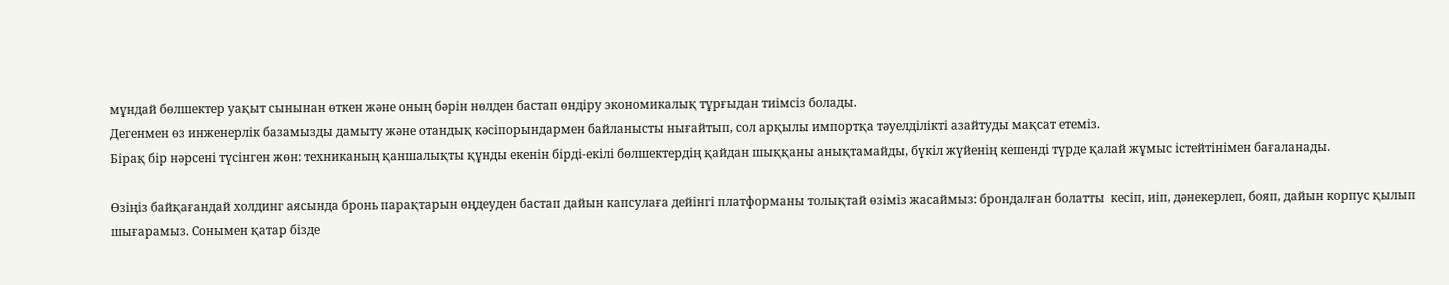мұндай бөлшектер уақыт сынынан өткен және оның бәрін нөлден бастап өндіру экономикалық тұрғыдан тиімсіз болады.
Дегенмен өз инженерлік базамызды дамыту және отандық кәсіпорындармен байланысты нығайтып, сол арқылы импортқа тәуелділікті азайтуды мақсат етеміз.
Бірақ бір нәрсені түсінген жөн: техниканың қаншалықты құнды екенін бірді-екілі бөлшектердің қайдан шыққаны анықтамайды, бүкіл жүйенің кешенді түрде қалай жұмыс істейтінімен бағаланады.

Өзіңіз байқағандай холдинг аясында бронь парақтарын өңдеуден бастап дайын капсулаға дейінгі платформаны толықтай өзіміз жасаймыз: брондалған болатты  кесіп, иіп, дәнекерлеп, бояп, дайын корпус қылып шығарамыз. Сонымен қатар бізде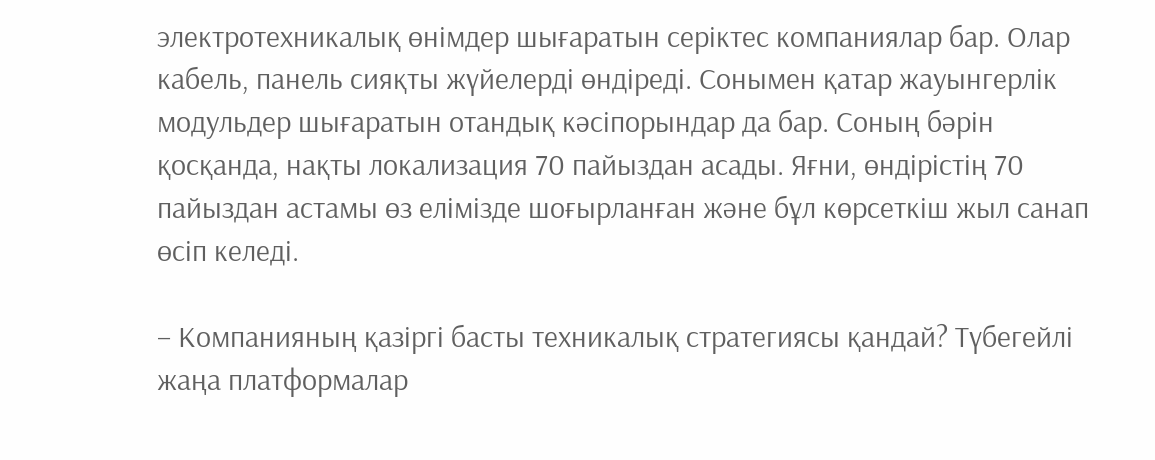электротехникалық өнімдер шығаратын серіктес компаниялар бар. Олар кабель, панель сияқты жүйелерді өндіреді. Сонымен қатар жауынгерлік модульдер шығаратын отандық кәсіпорындар да бар. Соның бәрін қосқанда, нақты локализация 70 пайыздан асады. Яғни, өндірістің 70 пайыздан астамы өз елімізде шоғырланған және бұл көрсеткіш жыл санап өсіп келеді.

– Компанияның қазіргі басты техникалық стратегиясы қандай? Түбегейлі жаңа платформалар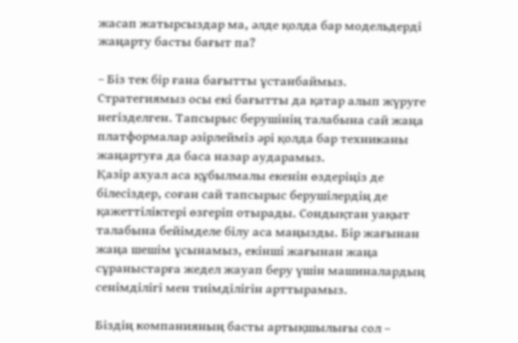жасап жатырсыздар ма, әлде қолда бар модельдерді жаңарту басты бағыт па?

– Біз тек бір ғана бағытты ұстанбаймыз. Стратегиямыз осы екі бағытты да қатар алып жүруге негізделген. Тапсырыс берушінің талабына сай жаңа платформалар әзірлейміз әрі қолда бар техниканы жаңартуға да баса назар аударамыз.
Қазір ахуал аса құбылмалы екенін өздеріңіз де білесіздер, соған сай тапсырыс берушілердің де қажеттіліктері өзгеріп отырады. Сондықтан уақыт талабына бейімделе білу аса маңызды. Бір жағынан  жаңа шешім ұсынамыз, екінші жағынан жаңа сұраныстарға жедел жауап беру үшін машиналардың сенімділігі мен тиімділігін арттырамыз.

Біздің компанияның басты артықшылығы сол –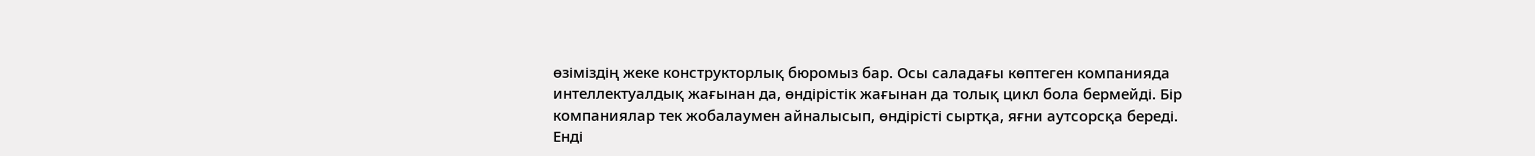өзіміздің жеке конструкторлық бюромыз бар. Осы саладағы көптеген компанияда интеллектуалдық жағынан да, өндірістік жағынан да толық цикл бола бермейді. Бір компаниялар тек жобалаумен айналысып, өндірісті сыртқа, яғни аутсорсқа береді. Енді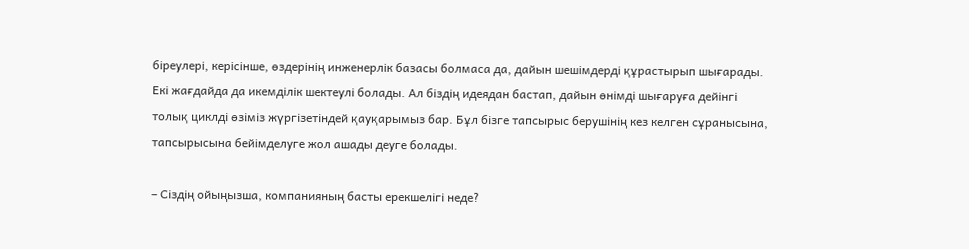біреулері, керісінше, өздерінің инженерлік базасы болмаса да, дайын шешімдерді құрастырып шығарады. Екі жағдайда да икемділік шектеулі болады. Ал біздің идеядан бастап, дайын өнімді шығаруға дейінгі толық циклді өзіміз жүргізетіндей қауқарымыз бар. Бұл бізге тапсырыс берушінің кез келген сұранысына, тапсырысына бейімделуге жол ашады деуге болады.

– Сіздің ойыңызша, компанияның басты ерекшелігі неде?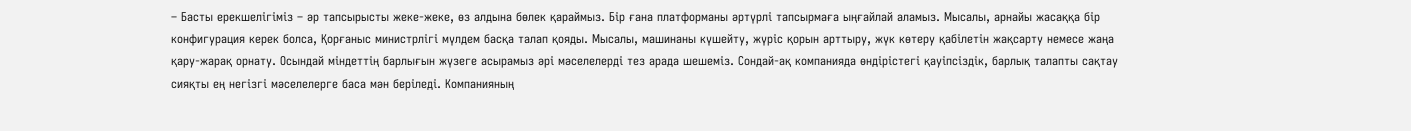– Басты ерекшелігіміз – әр тапсырысты жеке-жеке, өз алдына бөлек қараймыз. Бір ғана платформаны әртүрлі тапсырмаға ыңғайлай аламыз. Мысалы, арнайы жасаққа бір конфигурация керек болса, Қорғаныс министрлігі мүлдем басқа талап қояды. Мысалы, машинаны күшейту, жүріс қорын арттыру, жүк көтеру қабілетін жақсарту немесе жаңа қару-жарақ орнату. Осындай міндеттің барлығын жүзеге асырамыз әрі мәселелерді тез арада шешеміз. Сондай-ақ компанияда өндірістегі қауіпсіздік, барлық талапты сақтау сияқты ең негізгі мәселелерге баса мән беріледі. Компанияның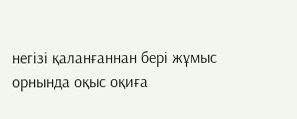негізі қаланғаннан бері жұмыс орнында оқыс оқиға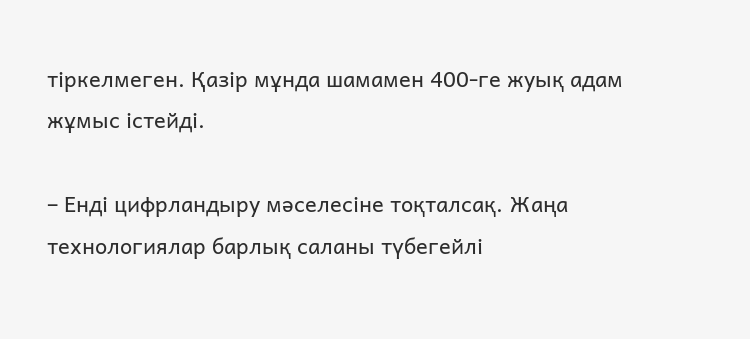тіркелмеген. Қазір мұнда шамамен 400-ге жуық адам жұмыс істейді.

– Енді цифрландыру мәселесіне тоқталсақ. Жаңа технологиялар барлық саланы түбегейлі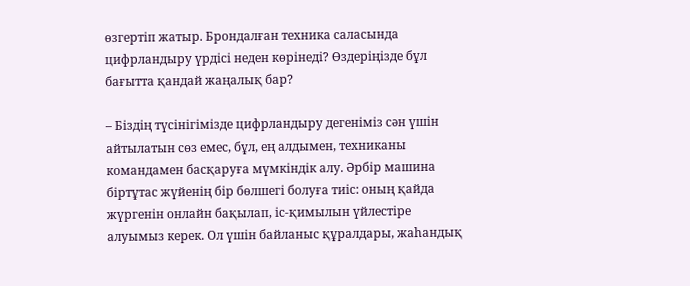өзгертіп жатыр. Брондалған техника саласында цифрландыру үрдісі неден көрінеді? Өздеріңізде бұл бағытта қандай жаңалық бар?

– Біздің түсінігімізде цифрландыру дегеніміз сән үшін айтылатын сөз емес, бұл, ең алдымен, техниканы командамен басқаруға мүмкіндік алу. Әрбір машина біртұтас жүйенің бір бөлшегі болуға тиіс: оның қайда жүргенін онлайн бақылап, іс-қимылын үйлестіре алуымыз керек. Ол үшін байланыс құралдары, жаһандық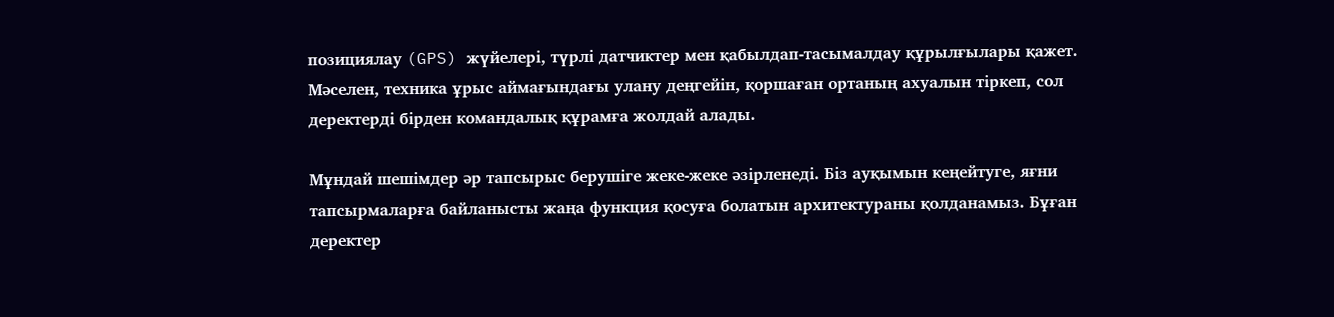позициялау (GPS) жүйелері, түрлі датчиктер мен қабылдап-тасымалдау құрылғылары қажет. Мәселен, техника ұрыс аймағындағы улану деңгейін, қоршаған ортаның ахуалын тіркеп, сол деректерді бірден командалық құрамға жолдай алады.

Мұндай шешімдер әр тапсырыс берушіге жеке-жеке әзірленеді. Біз ауқымын кеңейтуге, яғни тапсырмаларға байланысты жаңа функция қосуға болатын архитектураны қолданамыз. Бұған деректер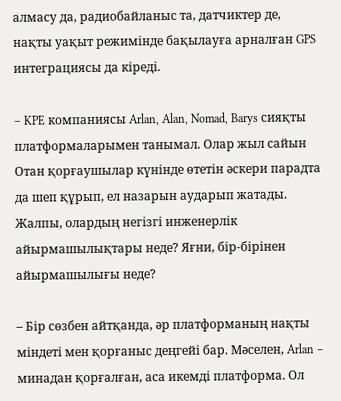алмасу да, радиобайланыс та, датчиктер де, нақты уақыт режимінде бақылауға арналған GPS интеграциясы да кіреді.

– KPE компаниясы Arlan, Alan, Nomad, Barys сияқты платформаларымен танымал. Олар жыл сайын Отан қорғаушылар күнінде өтетін әскери парадта да шеп құрып, ел назарын аударып жатады.  Жалпы, олардың негізгі инженерлік айырмашылықтары неде? Яғни, бір-бірінен айырмашылығы неде?

– Бір сөзбен айтқанда, әр платформаның нақты міндеті мен қорғаныс деңгейі бар. Мәселен, Arlan – минадан қорғалған, аса икемді платформа. Ол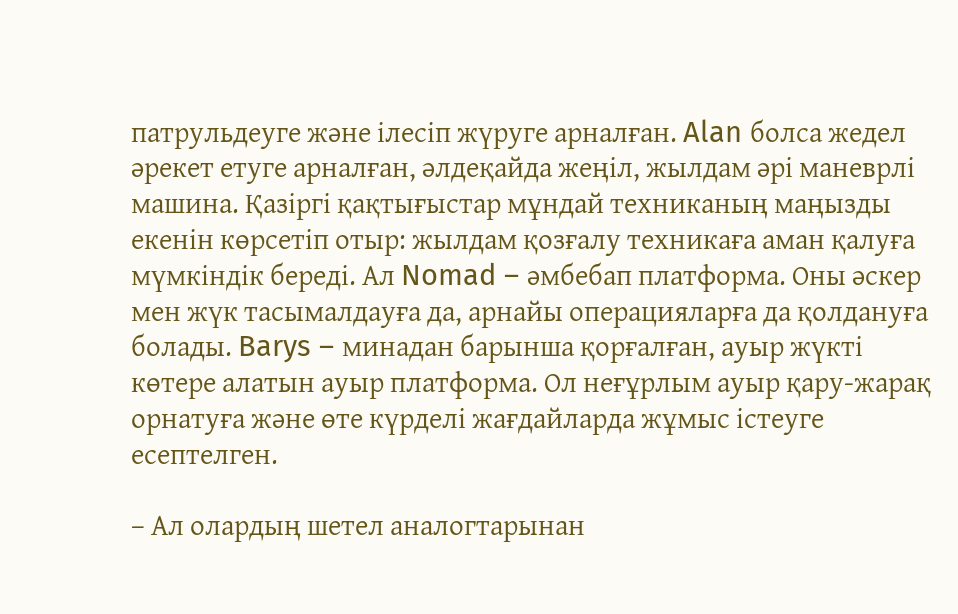патрульдеуге және ілесіп жүруге арналған. Alan болса жедел әрекет етуге арналған, әлдеқайда жеңіл, жылдам әрі маневрлі машина. Қазіргі қақтығыстар мұндай техниканың маңызды екенін көрсетіп отыр: жылдам қозғалу техникаға аман қалуға мүмкіндік береді. Ал Nomad – әмбебап платформа. Оны әскер мен жүк тасымалдауға да, арнайы операцияларға да қолдануға болады. Barys – минадан барынша қорғалған, ауыр жүкті көтере алатын ауыр платформа. Ол неғұрлым ауыр қару-жарақ орнатуға және өте күрделі жағдайларда жұмыс істеуге есептелген.

– Ал олардың шетел аналогтарынан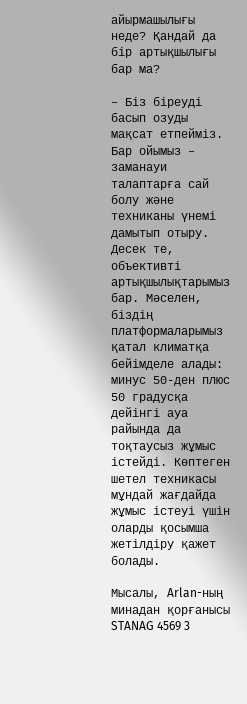айырмашылығы неде? Қандай да бір артықшылығы бар ма?

– Біз біреуді басып озуды мақсат етпейміз. Бар ойымыз – заманауи талаптарға сай болу және техниканы үнемі дамытып отыру.
Десек те, объективті артықшылықтарымыз бар. Мәселен, біздің платформаларымыз қатал климатқа бейімделе алады: минус 50-ден плюс 50 градусқа дейінгі ауа райында да тоқтаусыз жұмыс істейді. Көптеген шетел техникасы мұндай жағдайда жұмыс істеуі үшін оларды қосымша жетілдіру қажет болады.

Мысалы, Arlan-ның минадан қорғанысы STANAG 4569 3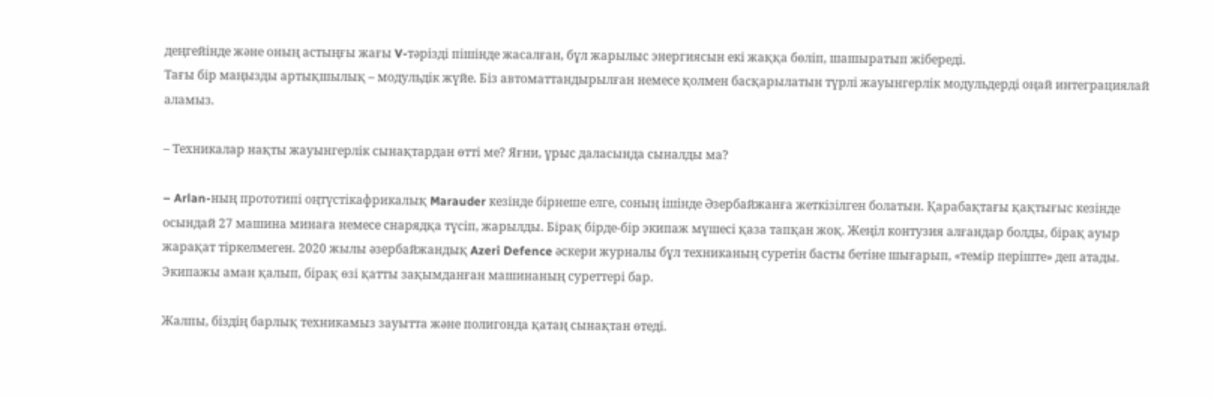деңгейінде және оның астыңғы жағы V-тәрізді пішінде жасалған, бұл жарылыс энергиясын екі жаққа бөліп, шашыратып жібереді.
Тағы бір маңызды артықшылық – модульдік жүйе. Біз автоматтандырылған немесе қолмен басқарылатын түрлі жауынгерлік модульдерді оңай интеграциялай аламыз.

– Техникалар нақты жауынгерлік сынақтардан өтті ме? Яғни, ұрыс даласында сыналды ма?

– Arlan-ның прототипі оңтүстікафрикалық Marauder кезінде бірнеше елге, соның ішінде Әзербайжанға жеткізілген болатын. Қарабақтағы қақтығыс кезінде осындай 27 машина минаға немесе снарядқа түсіп, жарылды. Бірақ бірде-бір экипаж мүшесі қаза тапқан жоқ. Жеңіл контузия алғандар болды, бірақ ауыр жарақат тіркелмеген. 2020 жылы әзербайжандық Azeri Defence әскери журналы бұл техниканың суретін басты бетіне шығарып, «темір періште» деп атады. Экипажы аман қалып, бірақ өзі қатты зақымданған машинаның суреттері бар.

Жалпы, біздің барлық техникамыз зауытта және полигонда қатаң сынақтан өтеді.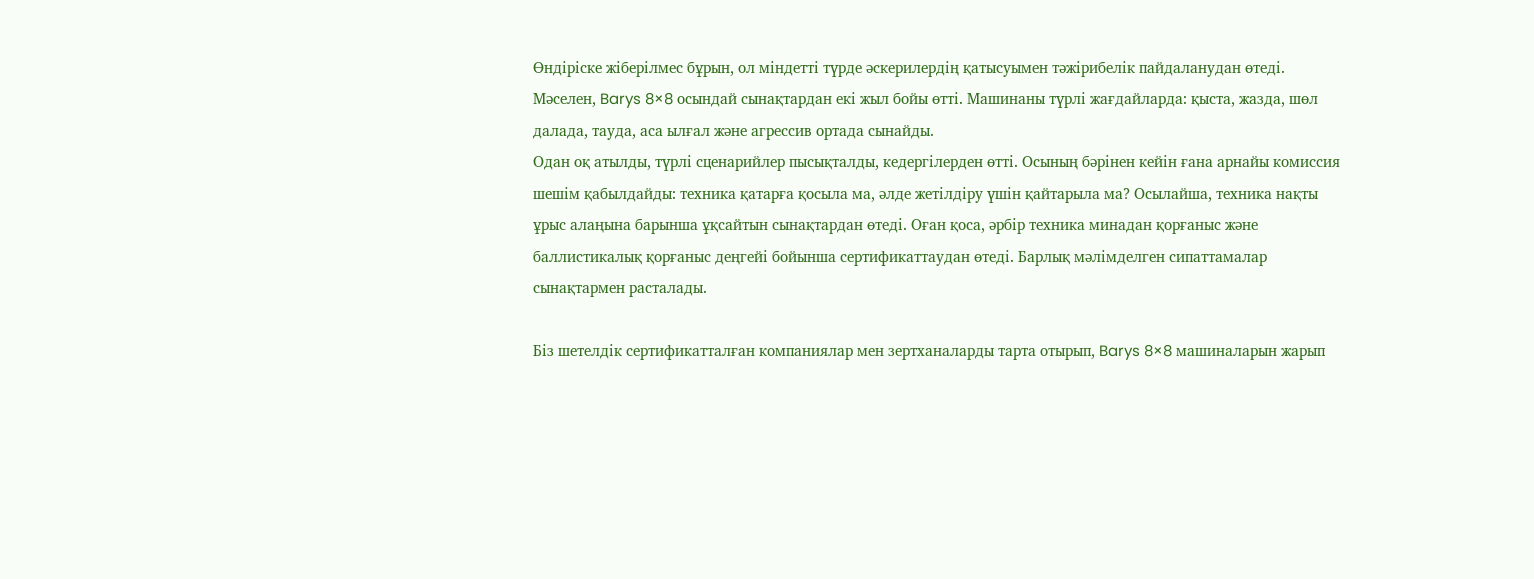Өндіріске жіберілмес бұрын, ол міндетті түрде әскерилердің қатысуымен тәжірибелік пайдаланудан өтеді. Мәселен, Barys 8×8 осындай сынақтардан екі жыл бойы өтті. Машинаны түрлі жағдайларда: қыста, жазда, шөл далада, тауда, аса ылғал және агрессив ортада сынайды.
Одан оқ атылды, түрлі сценарийлер пысықталды, кедергілерден өтті. Осының бәрінен кейін ғана арнайы комиссия шешім қабылдайды: техника қатарға қосыла ма, әлде жетілдіру үшін қайтарыла ма? Осылайша, техника нақты ұрыс алаңына барынша ұқсайтын сынақтардан өтеді. Оған қоса, әрбір техника минадан қорғаныс және баллистикалық қорғаныс деңгейі бойынша сертификаттаудан өтеді. Барлық мәлімделген сипаттамалар сынақтармен расталады.

Біз шетелдік сертификатталған компаниялар мен зертханаларды тарта отырып, Barys 8×8 машиналарын жарып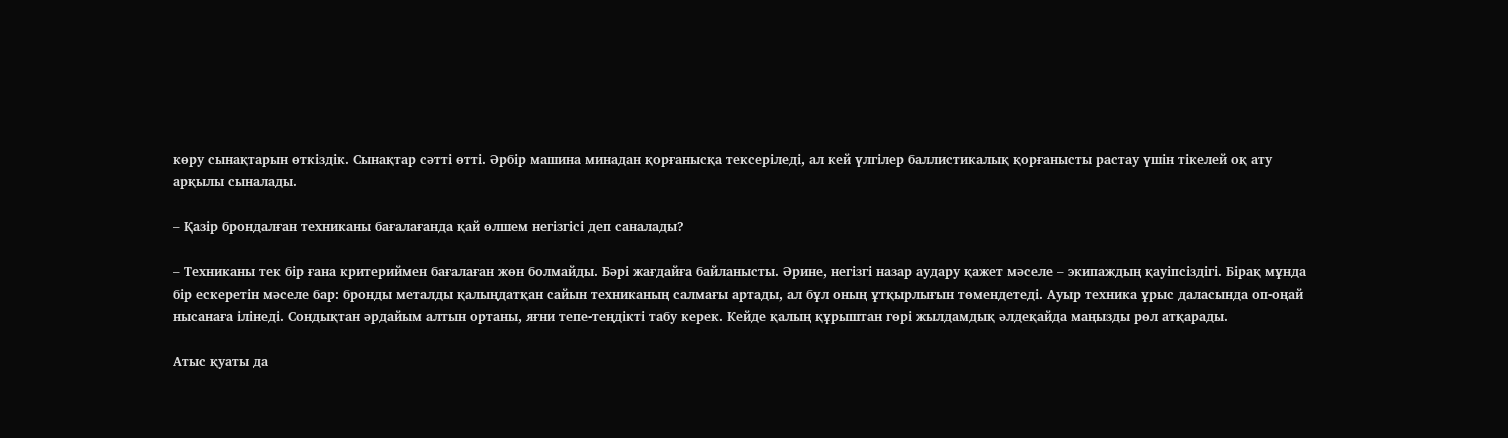көру сынақтарын өткіздік. Сынақтар сәтті өтті. Әрбір машина минадан қорғанысқа тексеріледі, ал кей үлгілер баллистикалық қорғанысты растау үшін тікелей оқ ату арқылы сыналады.

– Қазір брондалған техниканы бағалағанда қай өлшем негізгісі деп саналады?

– Техниканы тек бір ғана критериймен бағалаған жөн болмайды. Бәрі жағдайға байланысты. Әрине, негізгі назар аудару қажет мәселе – экипаждың қауіпсіздігі. Бірақ мұнда бір ескеретін мәселе бар: бронды металды қалыңдатқан сайын техниканың салмағы артады, ал бұл оның ұтқырлығын төмендетеді. Ауыр техника ұрыс даласында оп-оңай нысанаға ілінеді. Сондықтан әрдайым алтын ортаны, яғни тепе-теңдікті табу керек. Кейде қалың құрыштан гөрі жылдамдық әлдеқайда маңызды рөл атқарады.

Атыс қуаты да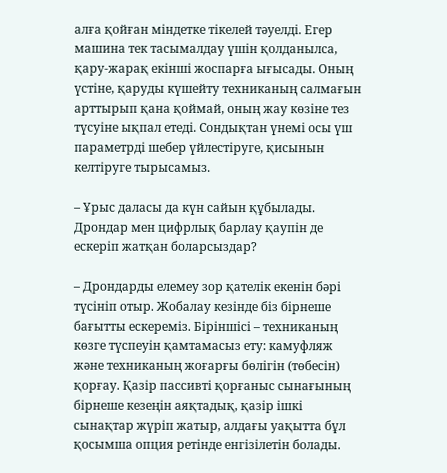алға қойған міндетке тікелей тәуелді. Егер машина тек тасымалдау үшін қолданылса, қару-жарақ екінші жоспарға ығысады. Оның үстіне, қаруды күшейту техниканың салмағын арттырып қана қоймай, оның жау көзіне тез түсуіне ықпал етеді. Сондықтан үнемі осы үш параметрді шебер үйлестіруге, қисынын келтіруге тырысамыз.

– Ұрыс даласы да күн сайын құбылады. Дрондар мен цифрлық барлау қаупін де ескеріп жатқан боларсыздар?

– Дрондарды елемеу зор қателік екенін бәрі түсініп отыр. Жобалау кезінде біз бірнеше бағытты ескереміз. Біріншісі – техниканың көзге түспеуін қамтамасыз ету: камуфляж және техниканың жоғарғы бөлігін (төбесін) қорғау. Қазір пассивті қорғаныс сынағының бірнеше кезеңін аяқтадық, қазір ішкі сынақтар жүріп жатыр, алдағы уақытта бұл қосымша опция ретінде енгізілетін болады.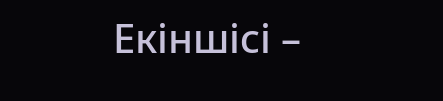Екіншісі –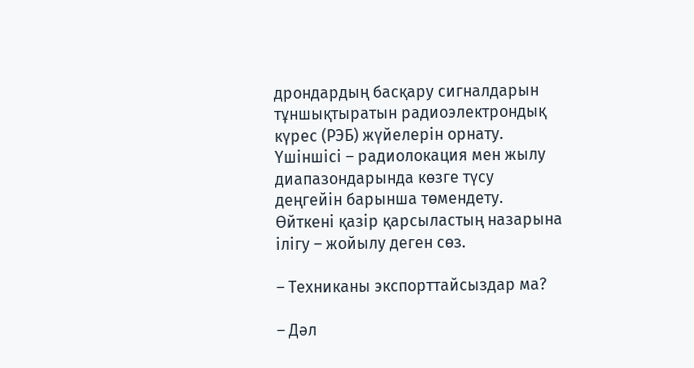дрондардың басқару сигналдарын тұншықтыратын радиоэлектрондық күрес (РЭБ) жүйелерін орнату. Үшіншісі – радиолокация мен жылу диапазондарында көзге түсу деңгейін барынша төмендету. Өйткені қазір қарсыластың назарына ілігу – жойылу деген сөз.

– Техниканы экспорттайсыздар ма?

– Дәл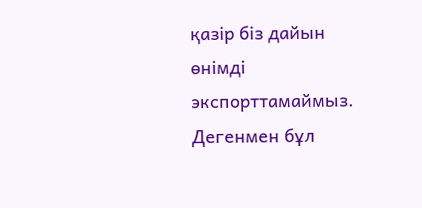қазір біз дайын өнімді экспорттамаймыз. Дегенмен бұл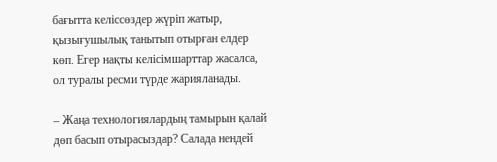бағытта келіссөздер жүріп жатыр, қызығушылық танытып отырған елдер көп. Егер нақты келісімшарттар жасалса, ол туралы ресми түрде жарияланады.

– Жаңа технологиялардың тамырын қалай дөп басып отырасыздар? Салада нендей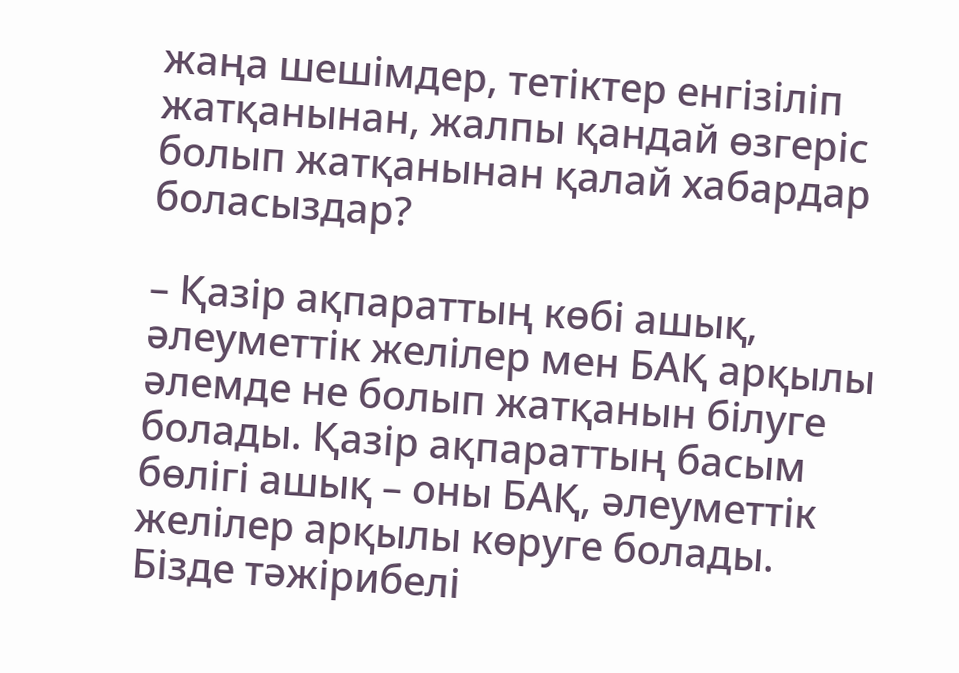жаңа шешімдер, тетіктер енгізіліп жатқанынан, жалпы қандай өзгеріс болып жатқанынан қалай хабардар боласыздар?

– Қазір ақпараттың көбі ашық, әлеуметтік желілер мен БАҚ арқылы әлемде не болып жатқанын білуге болады. Қазір ақпараттың басым бөлігі ашық – оны БАҚ, әлеуметтік желілер арқылы көруге болады. Бізде тәжірибелі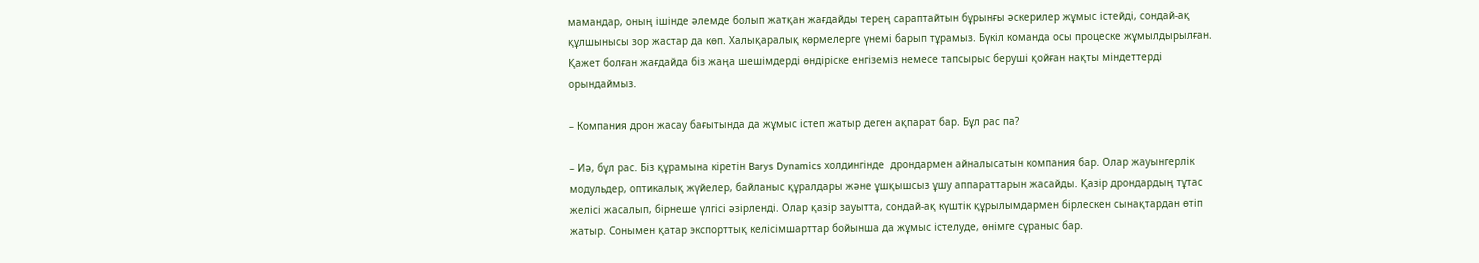мамандар, оның ішінде әлемде болып жатқан жағдайды терең сараптайтын бұрынғы әскерилер жұмыс істейді, сондай-ақ құлшынысы зор жастар да көп. Халықаралық көрмелерге үнемі барып тұрамыз. Бүкіл команда осы процеске жұмылдырылған. Қажет болған жағдайда біз жаңа шешімдерді өндіріске енгіземіз немесе тапсырыс беруші қойған нақты міндеттерді орындаймыз.

– Компания дрон жасау бағытында да жұмыс істеп жатыр деген ақпарат бар. Бұл рас па?

– Иә, бұл рас. Біз құрамына кіретін Barys Dynamics холдингінде  дрондармен айналысатын компания бар. Олар жауынгерлік модульдер, оптикалық жүйелер, байланыс құралдары және ұшқышсыз ұшу аппараттарын жасайды. Қазір дрондардың тұтас желісі жасалып, бірнеше үлгісі әзірленді. Олар қазір зауытта, сондай-ақ күштік құрылымдармен бірлескен сынақтардан өтіп жатыр. Сонымен қатар экспорттық келісімшарттар бойынша да жұмыс істелуде, өнімге сұраныс бар.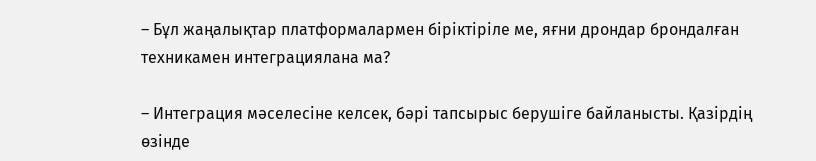– Бұл жаңалықтар платформалармен біріктіріле ме, яғни дрондар брондалған техникамен интеграциялана ма?

– Интеграция мәселесіне келсек, бәрі тапсырыс берушіге байланысты. Қазірдің өзінде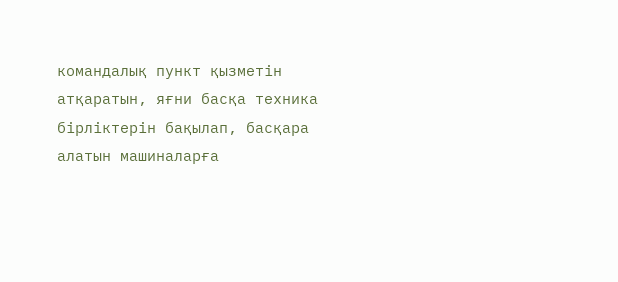командалық пункт қызметін атқаратын, яғни басқа техника бірліктерін бақылап, басқара алатын машиналарға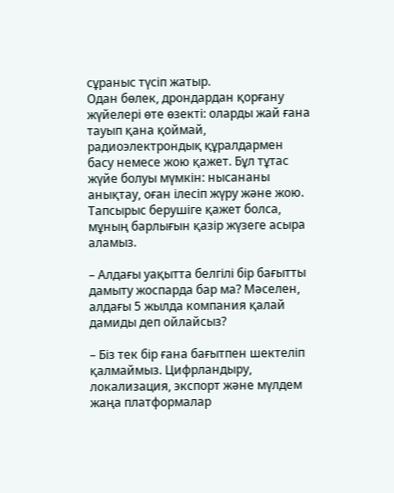сұраныс түсіп жатыр.
Одан бөлек, дрондардан қорғану жүйелері өте өзекті: оларды жай ғана тауып қана қоймай, радиоэлектрондық құралдармен басу немесе жою қажет. Бұл тұтас жүйе болуы мүмкін: нысананы анықтау, оған ілесіп жүру және жою. Тапсырыс берушіге қажет болса, мұның барлығын қазір жүзеге асыра аламыз.

– Алдағы уақытта белгілі бір бағытты дамыту жоспарда бар ма? Мәселен, алдағы 5 жылда компания қалай дамиды деп ойлайсыз?

– Біз тек бір ғана бағытпен шектеліп қалмаймыз. Цифрландыру, локализация, экспорт және мүлдем жаңа платформалар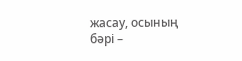жасау, осының бәрі –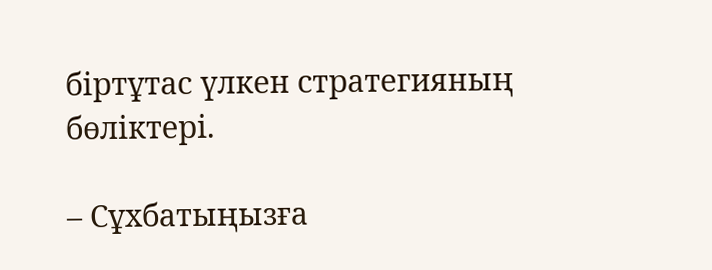біртұтас үлкен стратегияның бөліктері.

– Сұхбатыңызға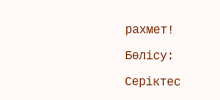рахмет!

Бөлісу:

Серіктес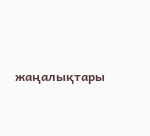жаңалықтары